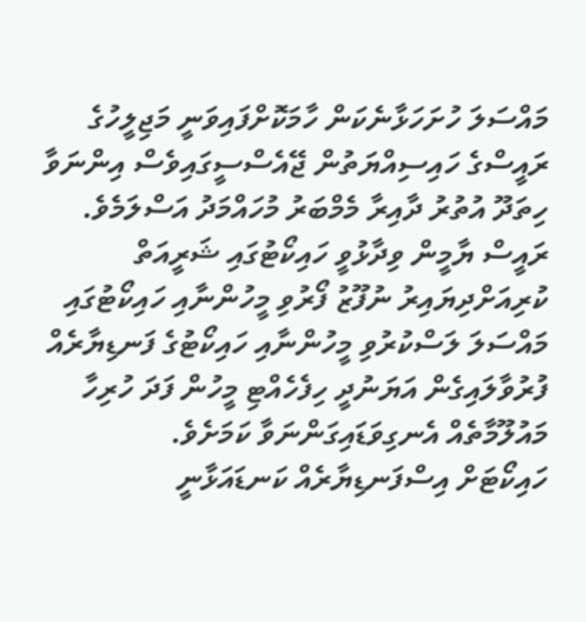މައްސަލަ ހުށަހަޅާނެކަން ހާމަކޮށްފައިވަނީ މަޖިލީހުގެ ރައީސްގެ ހައިސިއްޔަތުން ޖޭއެސްސީގައިވެސް އިންނަވާ ހިތަދޫ އުތުރު ދާއިރާ މެމްބަރު މުހައްމަދު އަސްލަމެވެ.
ރައީސް ޔާމީން ވިދާޅުވީ ހައިކޯޓުގައި ޝަރީއަތް ކުރިއަށްދިޔައިރު ނުފޫޒު ފޯރުވި މީހުންނާއި ހައިކޯޓުގައި މައްސަލަ ލަސްކުރުވި މީހުންނާއި ހައިކޯޓުގެ ފަނޑިޔާރެއް ފުރުވާލައިގެން އަޔަނުދީ ހިފެހެއްޓި މީހުން ފަދަ ހުރިހާ މައުލޫމާތެއް އެނގިވަޑައިގަންނަވާ ކަމަށެވެ.
ހައިކޯޓަށް އިސްފަނޑިޔާރެއް ކަނޑައަޅާނީ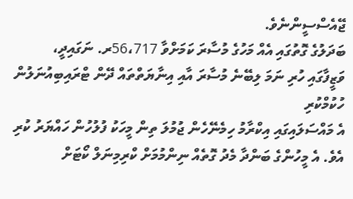ޖޭއެސްސީންނެވެ.
ބަދަލުގެ ގޮތުގައި އެއް މަހުގެ މުސާރަ ކަމަށްވާ 56،717ރ. ނަގައިދީ، ވަޒީފާގައި ހުރި ނަމަ ލިބޭނެ މުސާރަ އާއި އިނާޔަތްތައް ދޭން ޓްރައިބިއުނަލުން ހުކުމްކުރި
އެ މައްސަލައިގައި އިކްރާމު ހިމެނޭހެން ޖުމުލަ ތިން މީހަކު ފުލުހުން ހައްޔަރު ކުރި އެވެ. އެ މީހުންގެ ބަންދާ މެދު ގޮތެއް ނިންމުމަށް ކްރިމިނަލް ކޯޓަށް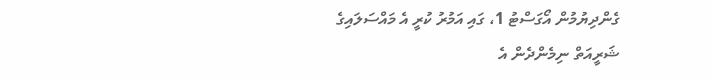ގެންދިޔުމުން އޯގަސްޓު 1، ގައި އަމުރު ކުރީ އެ މައްސަލައިގެ ޝަރީއަތް ނިމެންދެން އެ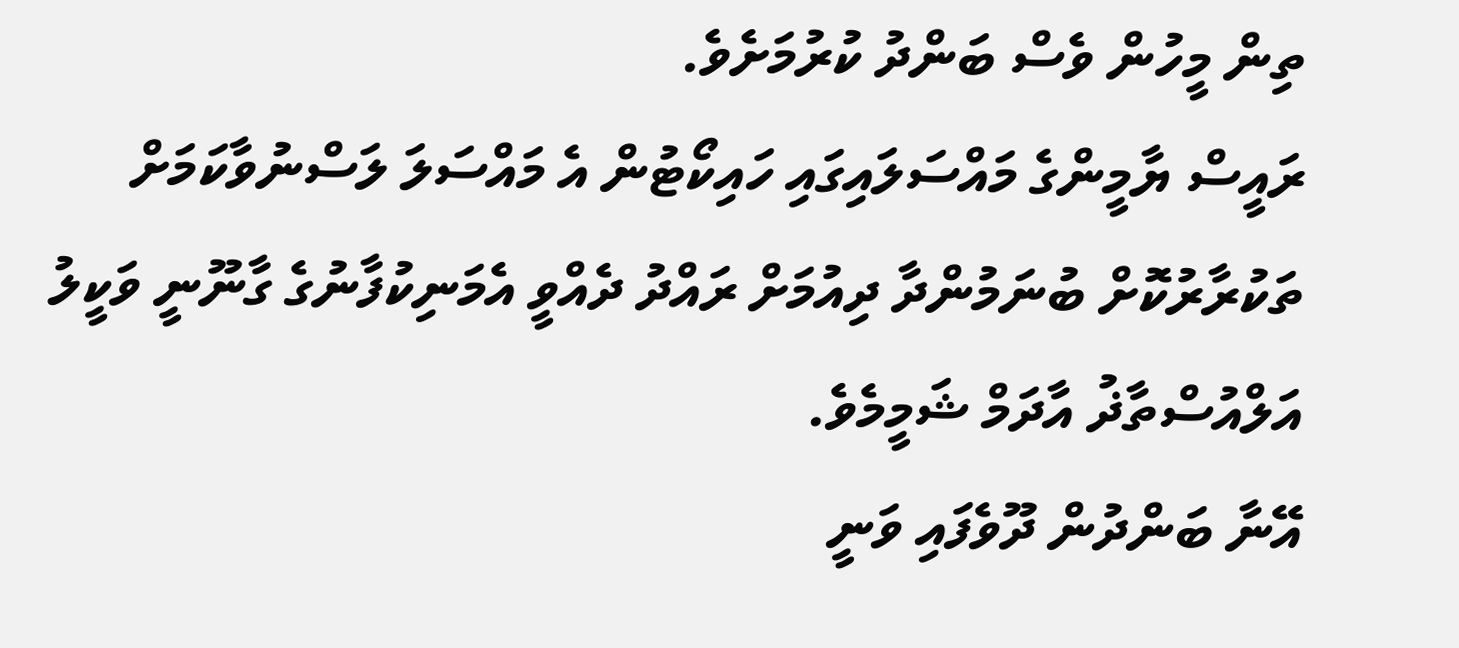ތިން މީހުން ވެސް ބަންދު ކުރުމަށެވެ.
ރައީސް ޔާމީންގެ މައްސަލައިގައި ހައިކޯޓުން އެ މައްސަލަ ލަސްނުވާކަމަށް ތަކުރާރުކޮށް ބުނަމުންދާ ދިއުމަށް ރައްދު ދެއްވީ އެމަނިކުފާނުގެ ގާނޫނީ ވަކީލު އަލްއުސްތާޛު އާދަމް ޝަމީމެވެ.
އޭނާ ބަންދުން ދޫވެފައި ވަނީ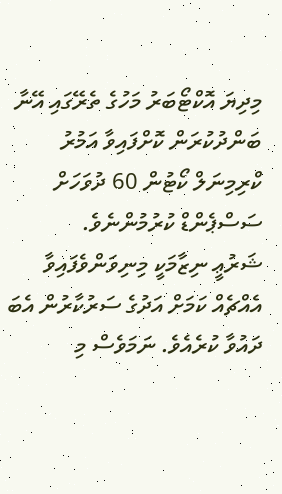މިދިޔަ އޮކްޓޯބަރު މަހުގެ ތެރޭގައި އޭނާ ބަންދުކުރަން ކޮށްފައިވާ އަމުރު ކްރިމިނަލް ކޯޓުން 60 ދުވަހަށް ސަސްޕެންޑް ކުރުމުންނެވެ.
ޝަރުޢީ ނިޒާމަކީ މިނިވަންވެފައިވާ އެއްޗެއް ކަމަށް އަދުގެ ސަރުކާރުން އެބަ ދައުވާ ކުރެއެވެ. ނަމަވެސް މި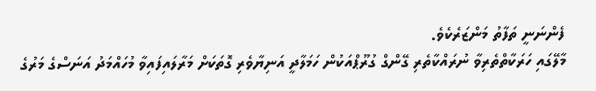ފެންނަނީ ތަފާތު މަންޒަރެކެވެ.
މާލޭގައި ހަރަކާތްތެރިވާ ނުރައްކާތެރި ގޭންގް ގުރޫޕްއަކުން ހަމަލާދީ އަނިޔާވެރި ގޮތަކަށް މަރާލައިފައިވާ މުހައްމަދު އަނަސްގެ މަރުގެ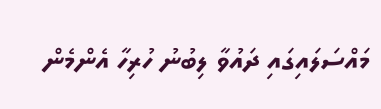މައްސަލައިގައި ދައުވާ ލިބުނު ހުރިހާ އެންމެން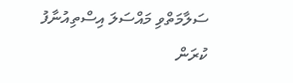ސަލާމަތްވި މައްސަލަ އިސްތިއުނާފު ކުރަން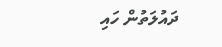ދައުލަތުން ހައި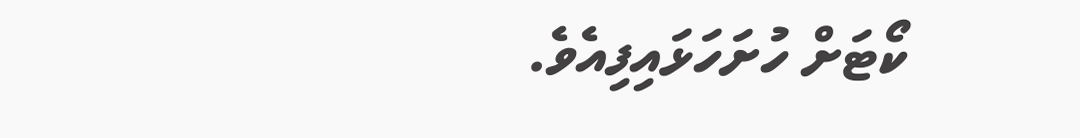ކޯޓަށް ހުށަހަޅައިފިއެވެ.